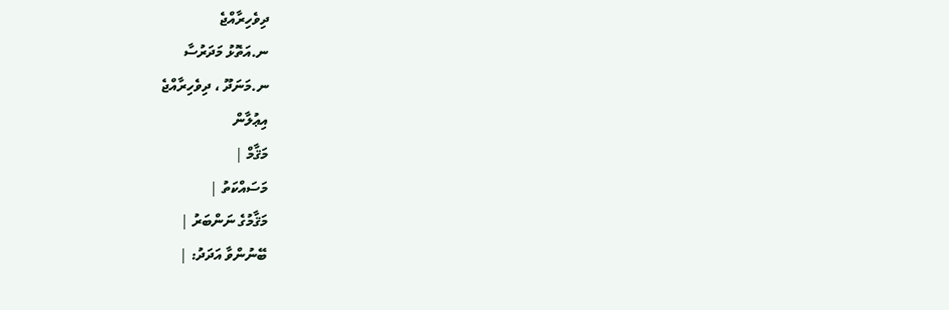ދިވެހިރާއްޖެ
ނ.އަތޮޅު މަދަރުސާ
ނ.މަނަދޫ ، ދިވެހިރާއްޖެ
އިޢުލާން
މަޤާމް |
މަސައްކަތު |
މަޤާމުގެ ނަންބަރު |
ބޭނުންވާ އަދަދު: |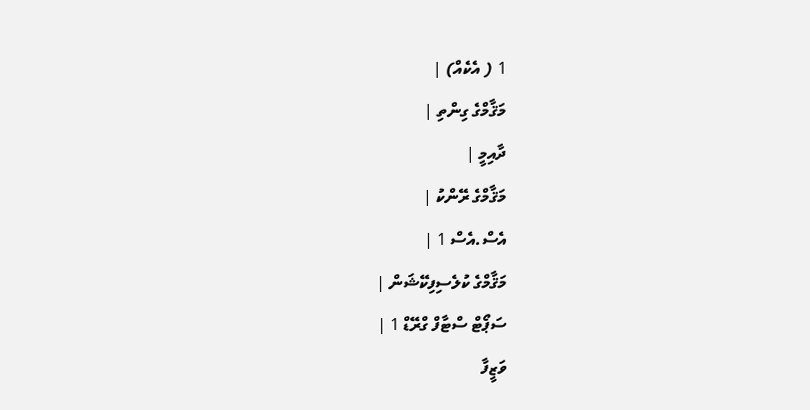1 ( އެކެއް) |
މަޤާމްގެ ގިންތި |
ދާއިމީ |
މަޤާމްގެ ރޭންކު |
އެސް.އެސް 1 |
މަޤާމްގެ ކުލެސިފިކޭޝަން |
ސަޕޯޓް ސްޓާފް ގްރޭޑް 1 |
ވަޒީފާ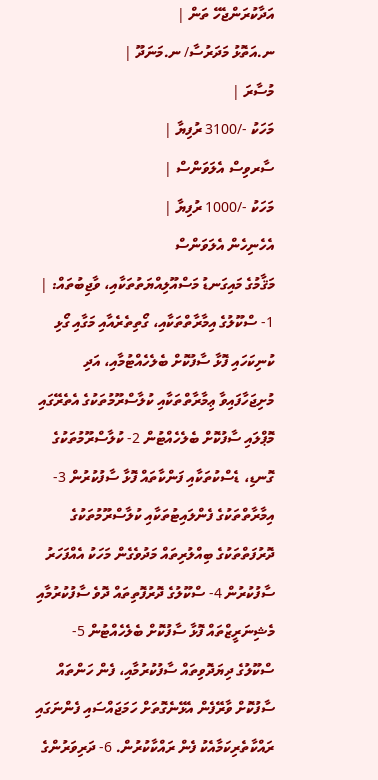އަދާކުރަންޖެހޭ ތަން |
ނ.އަތޮޅު މަދަރުސާ/ ނ.މަނަދޫ |
މުސާރަ |
މަހަކު -/3100 ރުފިޔާ |
ސާރވިސް އެލަވަންސް |
މަހަކު -/1000 ރުފިޔާ |
އެހެނިހެން އެލަވަންސް
މަޤާމުގެ މައިގަނޑު މަސްއޫލިއްޔަތުތަކާއި، ވާޖިބުތައް: |
1- ސްކޫލުގެ އިމާރާތްތަކާއި، ގޯތިތެރެއާއި މަގާއި ގޯޅި ކުނިކަހައި ފޮޅާ ސާފުކޮށް ބެލެހެއްޓުމާއި، އަދި މުށިޖަހާފައިވާ ޢިމާރާތްތަކާއި ކުލާސްރޫމުތަކުގެ އެތެރޭގައި މޮޕްލައި ސާފުކޮށް ބެލެހެއްޓުން 2- ކުލާސްރޫމުތަކުގެ ގޮނޑި، ޑެސްކުތަކާއި ފަންކާތައް ފޮޅާ ސާފުކުރުން 3- އިމާރާތްތަކުގެ ފެންލައިޓުތަކާއި ކުލާސްރޫމުތަކުގެ ދޮރުފަތްތަކުގެ ބިއްލުރިތައް މަދުވެގެން މަހަކު އެއްފަހަރު ސާފުކުރުން 4- ސްކޫލުގެ ދޮރުފޮތިތައް ދޮވެ ސާފުކުރުމާއި މެޝިނަރީޒްތައް ފޮޅާ ސާފުކޮށް ބެލެހެއްޓުން 5- ސްކޫލުގެ ދިޔަދޮވިތައް ސާފުކުރުމާއި، ފެން ހަންތައް ސާފުކޮށް ވާރޭފެން އެޅޭނެގޮތަށް ހަމަޖައްސައި ފެންނަގައި ރައްކާތެރިކަމާއެކު ފެން ރައްކާކުރުން. 6- ދަރިވަރުންގެ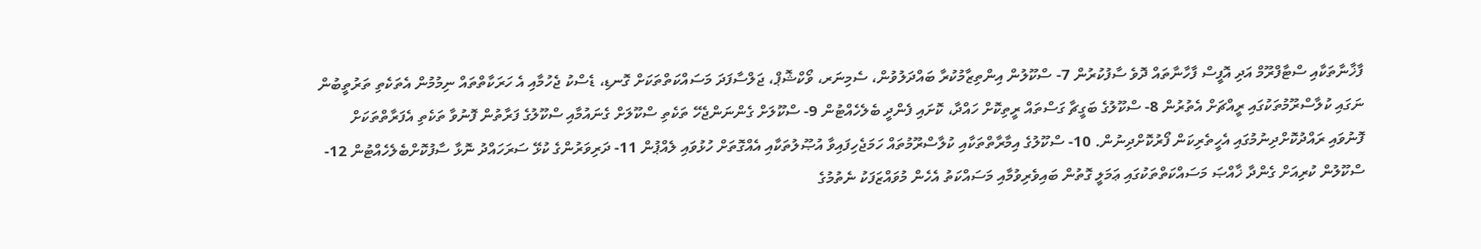ފާޚާނާތަކާއި ސްޓާފްރޫމް އަދި އޮފީސް ފާހާނާތައް ދޮވެ ސާފުކުރުން 7- ސްކޫލުން އިންތިޒާމުކުރާ ބައްދަލުވުން، ސެމިނަރ، ވޯކްޝޮޕް، ޖަލްސާފަދަ މަސައްކަތްތަކަށް ގޮނޑި، ޑެސްކު ޖެހުމާއި އެ ހަރަކާތްތައް ނިމުމުން އެތަކެތި ތަރުތީބުން ނަގައި ކުލާސްރޫމުތަކުގައި ރީއްޗަށް އެތުރުން 8- ސްކޫލުގެ ބަގީޗާ ގަސްތައް ރީތިކޮށް ހައްދާ، ކޮށައި ފެންދީ ބެލެހެއްޓުން 9- ސްކޫލަށް ގެންނަންޖެހޭ ތަކެތި ސްކޫލަށް ގެނައުމާއި ސްކޫލުގެ ފަރާތުން ފޮނުވާ ތަކެތި އެފަރާތްތަކަށް ފޮނުވައި ރައްދުކޮށްދިނުމުގައި އެހީތެރިކަން ފޯރުކޮށްދިނުން. 10- ސްކޫލުގެ އިމާރާތްތަކާއި ކުލާސްރޫމުތައް ހަމަޖެހިފައިވާ އުޞޫލުތަކާއި އެއްގޮތަށް ހުޅުވައި ލެއްޕުން 11- ދަރިވަރުންގެ ކުޅޭ ސަރަހައްދު ނޮޅާ ސާފުކޮށްބެލެހެއްޓުން 12- ސްކޫލުން ކުރިއަށް ގެންދާ ޚާއްޞަ މަސައްކަތްތަކުގައި ޢަމަލީ ގޮތުން ބައިވެރިވުމާއި މަސައްކަތު އެހެން މުވައްޒަފަކު ނެތުމުގެ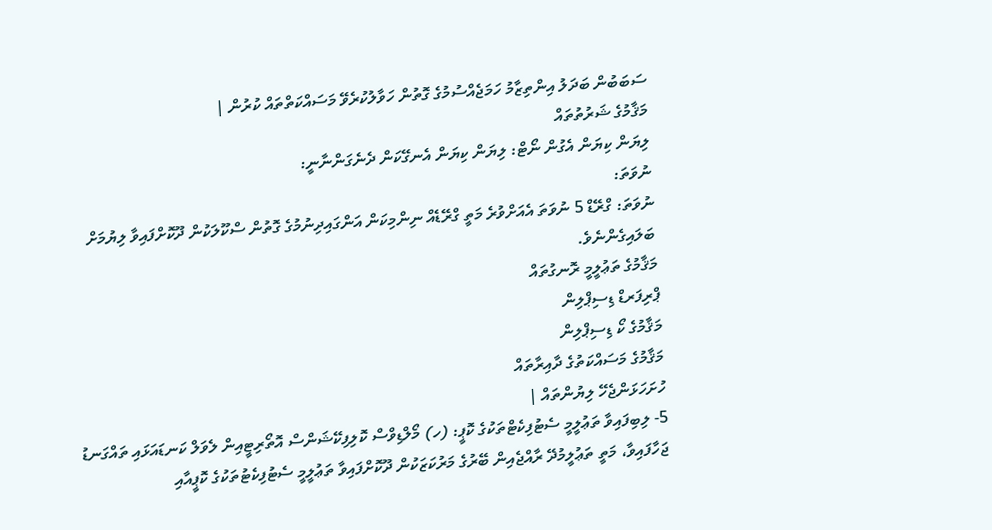ސަބަބުން ބަދަލު އިންތިޒާމު ހަމަޖެއްސުމުގެ ގޮތުން ހަވާލުކުރެވޭ މަސައްކަތްތައް ކުރުން |
މަޤާމުގެ ޝަރުތުތައް
ލިޔަން ކިޔަން އެގުން ނޯޓް: ލިޔަން ކިޔަން އެނގޭކަން ދެނެގަންނާނީ:
ނުވަތަ:
ނުވަތަ: ގްރޭޑް 5 ނުވަތަ އެއަށްވުރެ މަތީ ގްރޭޑެއް ނިންމިކަން އަންގައިދިނުމުގެ ގޮތުން ސްކޫލަކުން ދޫކޮށްފައިވާ ލިޔުމަށް ބަލައިގެންނެވެ.
މަޤާމުގެ ތަޢުލީމީ ރޮނގުތައް
ޕްރިފަރޑް ޑިސިޕްލިން
މަޤާމުގެ ކޯ ޑިސިޕްލިން
މަޤާމުގެ މަސައްކަތުގެ ދާއިރާތައް
ހުށަހަޅަންޖެހޭ ލިޔުންތައް |
5- ލިބިފައިވާ ތަޢުލީމީ ސެޓުފިކެޓްތަކުގެ ކޮޕީ: (ހ) މޯލްޑިވްސް ކޮލިފިކޭޝަންސް އޮތޯރިޓީއިން ލެވަލް ކަނޑައަޅައި ތައްގަނޑު ޖަހާފައިވާ، މަތީ ތަޢުލީމުދޭ ރާއްޖެއިން ބޭރުގެ މަރުކަޒަކުން ދޫކޮށްފައިވާ ތަޢުލީމީ ސެޓުފިކެޓުތަކުގެ ކޮޕީއާއި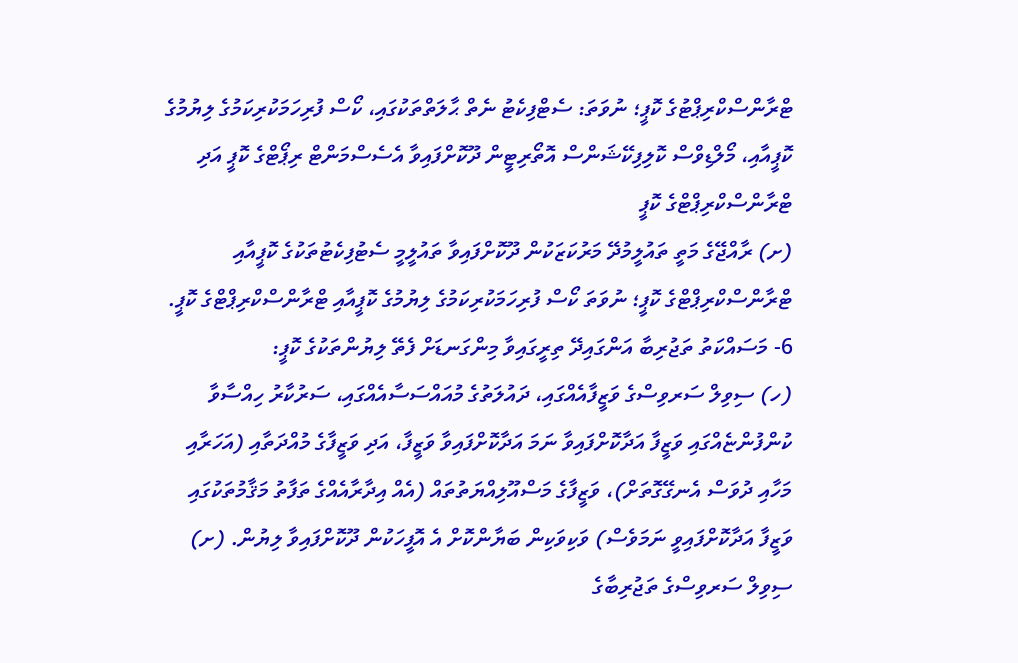ޓްރާންސްކްރިޕްޓުގެ ކޮޕީ؛ ނުވަތަ: ސެޓްފިކެޓު ނެތް ޙާލަތްތަކުގައި، ކޯސް ފުރިހަމަކުރިކަމުގެ ލިޔުމުގެ ކޮޕީއާއި، މޯލްޑިވްސް ކޮލިފިކޭޝަންސް އޮތޯރިޓީން ދޫކޮށްފައިވާ އެސެސްމަންޓް ރިޕޯޓްގެ ކޮޕީ އަދި ޓްރާންސްކްރިޕްޓްގެ ކޮޕީ
(ށ) ރާއްޖޭގެ މަތީ ތައުލީމުދޭ މަރުކަޒަކުން ދޫކޮށްފައިވާ ތައުލީމީ ސެޓުފިކެޓުތަކުގެ ކޮޕީއާއި ޓްރާންސްކްރިޕްޓްގެ ކޮޕީ؛ ނުވަތަ ކޯސް ފުރިހަމަކުރިކަމުގެ ލިޔުމުގެ ކޮޕީއާއި ޓްރާންސްކްރިޕްޓްގެ ކޮޕީ.
6- މަސައްކަތު ތަޖުރިބާ އަންގައިދޭ ތިރީގައިވާ މިންގަނޑަށް ފެތޭ ލިޔުންތަކުގެ ކޮޕީ:
(ހ) ސިވިލް ސަރވިސްގެ ވަޒީފާއެއްގައި، ދައުލަތުގެ މުއައްސަސާއެއްގައި، ސަރުކާރު ހިއްސާވާ ކުންފުންޏެއްގައި ވަޒީފާ އަދާކޮށްފައިވާ ނަމަ އަދާކޮށްފައިވާ ވަޒީފާ، އަދި ވަޒީފާގެ މުއްދަތާއި (އަހަރާއި މަހާއި ދުވަސް އެނގޭގޮތަށް)، ވަޒީފާގެ މަސްއޫލިއްޔަތުތައް (އެއް އިދާރާއެއްގެ ތަފާތު މަޤާމުތަކުގައި ވަޒީފާ އަދާކޮށްފައިވީ ނަމަވެސް) ވަކިވަކިން ބަޔާންކޮށް އެ އޮފީހަކުން ދޫކޮށްފައިވާ ލިޔުން. (ށ) ސިވިލް ސަރވިސްގެ ތަޖުރިބާގެ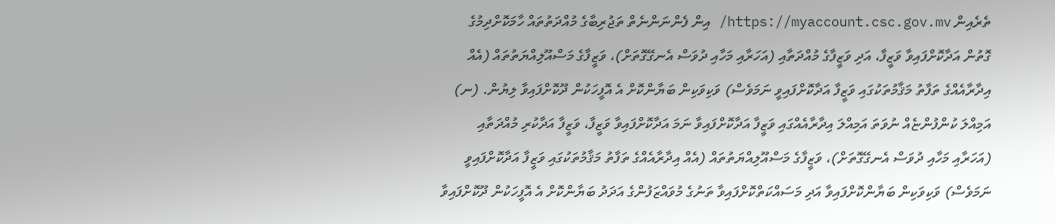ތެރެއިން https://myaccount.csc.gov.mv/ އިން ފެންނަންނެތް ތަޖުރިބާގެ މުއްދަތުތައް ހާމަކޮށްދިމުގެ ގޮތުން އަދާކޮށްފައިވާ ވަޒީފާ، އަދި ވަޒީފާގެ މުއްދަތާއި (އަހަރާއި މަހާއި ދުވަސް އެނގޭގޮތަށް)، ވަޒީފާގެ މަސްއޫލިއްޔަތުތައް (އެއް އިދާރާއެއްގެ ތަފާތު މަޤާމުތަކުގައި ވަޒީފާ އަދާކޮށްފައިވީ ނަމަވެސް) ވަކިވަކިން ބަޔާންކޮށް އެ އޮފީހަކުން ދޫކޮށްފައިވާ ލިޔުން. (ނ) އަމިއްލަ ކުންފުންޏެއް ނުވަތަ އަމިއްލަ އިދާރާއެއްގައި ވަޒީފާ އަދާކޮށްފައިވާ ނަމަ އަދާކޮށްފައިވާ ވަޒީފާ، ވަޒީފާ އަދާކުރި މުއްދަތާއި (އަހަރާއި މަހާއި ދުވަސް އެނގޭގޮތަށް)، ވަޒީފާގެ މަސްއޫލިއްޔަތުތައް (އެއް އިދާރާއެއްގެ ތަފާތު މަޤާމުތަކުގައި ވަޒީފާ އަދާކޮށްފައިވީ ނަމަވެސް) ވަކިވަކިން ބަޔާންކޮށްފައިވާ އަދި މަސައްކަތްކޮށްފައިވާ ތަނުގެ މުވައްޒަފުންގެ އަދަދު ބަޔާންކޮށް އެ އޮފީހަކުން ދޫކޮށްފައިވާ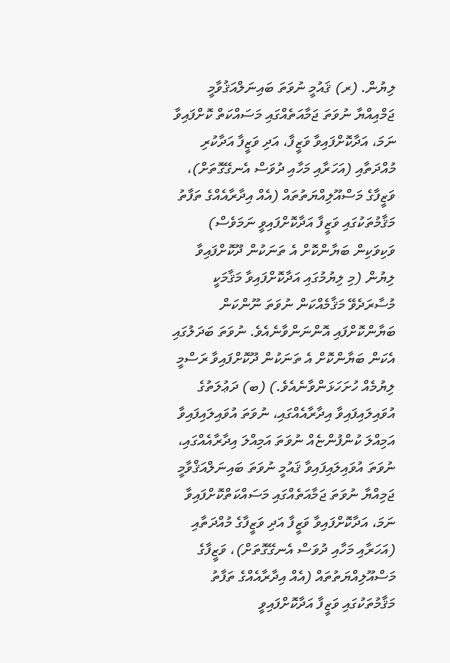ލިޔުން. (ރ) ޤައުމީ ނުވަތަ ބައިނަލްއަޤުވާމީ ޖަމްއިއްޔާ ނުވަތަ ޖަމާއަތެއްގައި މަސައްކަތް ކޮށްފައިވާ ނަމަ، އަދާކޮށްފައިވާ ވަޒީފާ، އަދި ވަޒީފާ އަދާކުރި މުއްދަތާއި (އަހަރާއި މަހާއި ދުވަސް އެނގޭގޮތަށް)، ވަޒީފާގެ މަސްއޫލިއްޔަތުތައް (އެއް އިދާރާއެއްގެ ތަފާތު މަޤާމުތަކުގައި ވަޒީފާ އަދާކޮށްފައިވީ ނަމަވެސް) ވަކިވަކިން ބަޔާންކޮށް އެ ތަނަކުން ދޫކޮށްފައިވާ ލިޔުން (މި ލިޔުމުގައި އަދާކޮށްފައިވާ މަޤާމަކީ މުސާރަދެވޭ މަޤާމެއްކަން ނުވަތަ ނޫންކަން ބަޔާންކޮށްފައި އޮންނަންވާނެއެވެ. ނުވަތަ ބަދަލުގައި އެކަން ބަޔާންކޮށް އެ ތަނަކުން ދޫކޮށްފައިވާ ރަސްމީ ލިޔުމެއް ހުށަހަޅަންވާނެއެވެ.) (ބ) ދަޢުލަތުގެ އުވައިލައިފައިވާ އިދާރާއެއްގައި، ނުވަތަ އުވައިލައިފައިވާ އަމިއްލަ ކުންފުންޏެއް ނުވަތަ އަމިއްލަ އިދާރާއެއްގައި، ނުވަތަ އުވައިލައިފައިވާ ޤައުމީ ނުވަތަ ބައިނަލްއަޤްވާމީ ޖަމިއްޔާ ނުވަތަ ޖަމާއަތެއްގައި މަސައްކަތްކޮށްފައިވާ ނަމަ، އަދާކޮށްފައިވާ ވަޒީފާ އަދި ވަޒީފާގެ މުއްދަތާއި (އަހަރާއި މަހާއި ދުވަސް އެނގޭގޮތަށް)، ވަޒީފާގެ މަސްއޫލިއްޔަތުތައް (އެއް އިދާރާއެއްގެ ތަފާތު މަޤާމުތަކުގައި ވަޒީފާ އަދާކޮށްފައިވީ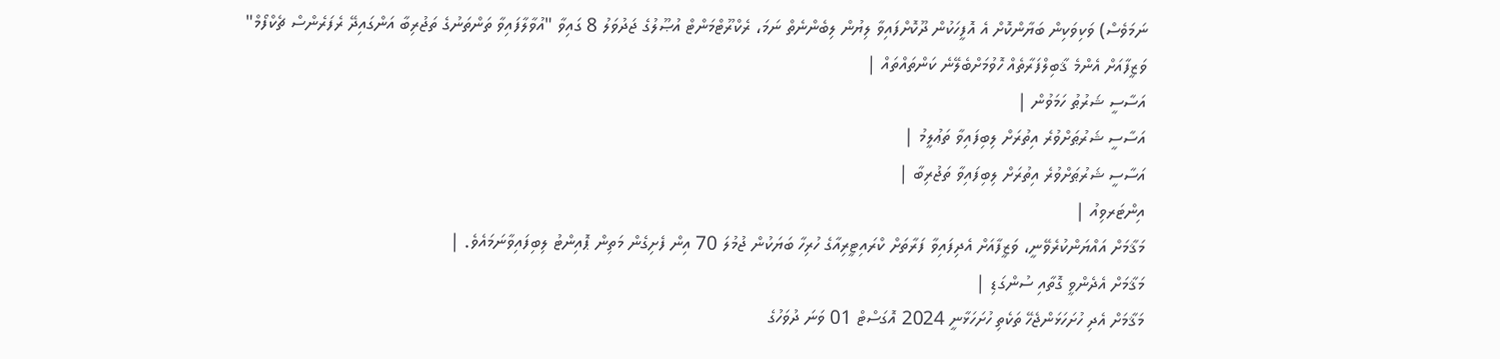ނަމަވެސް) ވަކިވަކިން ބަޔާންކޮށް އެ އޮފީހަކުން ދޫކޮށްފައިވާ ލިޔުން ލިބެންނެތް ނަމަ، ރެކްރޫޓްމަންޓް އުޞޫލުގެ ޖަދުވަލު 8 ގައިވާ "އުވާލާފައިވާ ތަންތަނުގެ ތަޖުރިބާ އަންގައިދޭ ރެފަރެންސް ޗެކްފޯމް"
ވަޒީފާއަށް އެންމެ ޤާބިލްފަރާތެއް ހޮވުމަށްބެލޭނެ ކަންތައްތައް |
އަސާސީ ޝަރުޠު ހަމަވުން |
އަސާސީ ޝަރުޠަށްވުރެ އިތުރަށް ލިބިފައިވާ ތަޢުލީމު |
އަސާސީ ޝަރުޠަށްވުރެ އިތުރަށް ލިބިފައިވާ ތަޖުރިބާ |
އިންޓަރވިއު |
މަޤާމަށް އައްޔަންކުރެވޭނީ، ވަޒީފާއަށް އެދިފައިވާ ފަރާތަށް ކްރައިޓީރިއާގެ ހުރިހާ ބަޔަކުން ޖުމުލަ 70 އިން ފެށިގެން މަތިން ޕޮއިންޓު ލިބިފައިވާނަމައެވެ. |
މަޤާމަށް އެދެންވީ ގޮތާއި ސުންގަޑި |
މަޤާމަށް އެދި ހުށަހަޅަންޖެހޭ ތަކެތި ހުށަހަޅާނީ 2024 އޮގަސްޓް 01 ވަނަ ދުވަހުގެ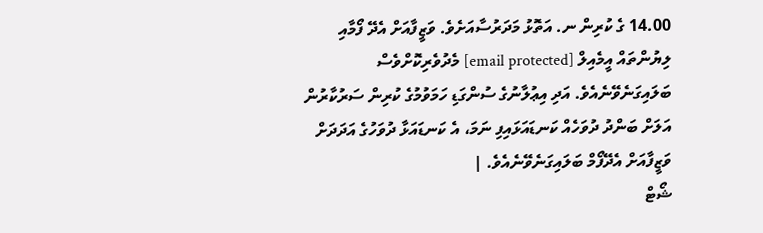14.00 ގެ ކުރިން ނ. އަތޮޅު މަދަރުސާއަށެވެ. ވަޒީފާއަށް އެދޭ ފޯމާއި ލިޔުންތައް އީމެއިލް [email protected] މެދުވެރިކޮށްވެސް ބަލައިގަނެވޭނެއެވެ. އަދި އިޢުލާނުގެ ސުންގަޑި ހަމަވުމުގެ ކުރިން ސަރުކާރުން އަލަށް ބަންދު ދުވަހެއް ކަނޑައަޅައިފި ނަމަ، އެ ކަނޑައަޅާ ދުވަހުގެ އަދަދަށް ވަޒީފާއަށް އެދޭފޯމް ބަލައިގަނެވޭނެއެވެ. |
ޝޯޓް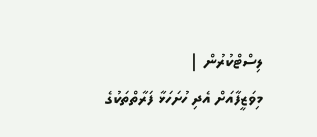ލިސްޓްކުރުން |
މިވަޒީފާއަށް އެދި ހުށަހަޅާ ފަރާތްތަކުގެ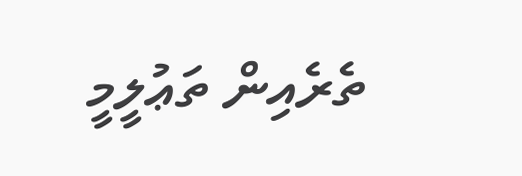ތެރެއިން ތަޢުލީމީ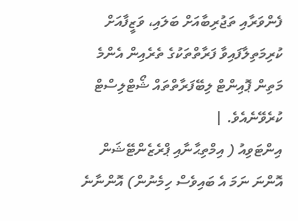ފެންވަރާއި ތަޖުރިބާއަށް ބަލައި، ވަޒީފާއަށް ކުރިމަތިލާފައިވާ ފަރާތްތަކުގެ ތެރެއިން އެންމެ މަތިން ޕޮއިންޓް ލިބޭފަރާތްތައް ޝޯޓްލިސްޓް ކުރެވޭނެއެވެ. |
އިންޓަވިއު ( އިމްތިޙާނާއި ޕްރެޒެންޓޭޝަން އޮންނަ ނަމަ އެ ބައިވެސް ހިމެނުން) އޮންނާނެ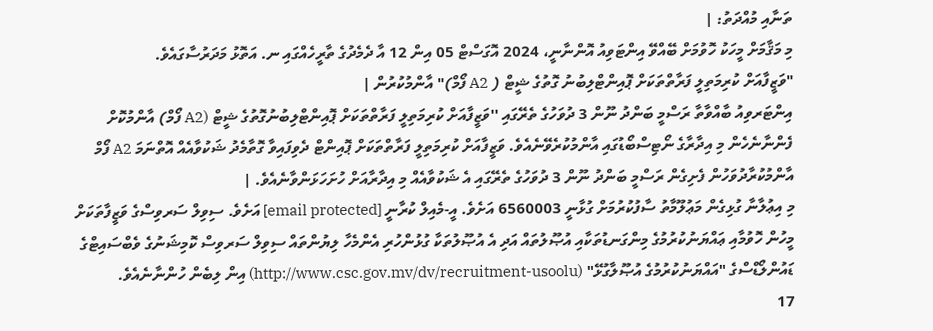ތަނާއި މުއްދަތު: |
މި މަޤާމަށް މީހަކު ހޮވުމަށް ބޭއްވޭ އިންޓަވިއު އޮންނާނީ، 2024 އޮގަސްޓް 05 އިން 12 އާ ދެމެދުގެ ތާރީހެއްގައި ނ. އަތޮޅު މަދަރުސާގައެވެ.
"ވަޒީފާއަށް ކުރިމަތިލީ ފަރާތްތަކަށް ޕޮއިންޓްލިބުނު ގޮތުގެ ޝީޓް ( A2 ފޯމް)" އާންމުކުރުން |
އިންޓަރވިއު ބާއްވާތާ ރަސްމީ ބަންދު ނޫން 3 ދުވަހުގެ ތެރޭގައި ''ވަޒީފާއަށް ކުރިމަތިލީ ފަރާތްތަކަށް ޕޮއިންޓްލިބުނުގޮތުގެ ޝީޓް (A2 ފޯމް) އާންމުކޮށް ފެންނާނެހެން މި އިދާރާގެ ނޯޓިސްބޯޑުގައި އާންމުކުރެވޭނެއެވެ. ވަޒީފާއަށް ކުރިމަތިލީ ފަރާތްތަކަށް ޕޮއިންޓް ދެވިފައިވާ ގޮތާމެދު ޝަކުވާއެއް އޮތްނަމަ A2 ފޯމް އާންމުކުރާދުވަހުން ފެށިގެން ރަސްމީ ބަންދު ނޫން 3 ދުވަހުގެ ތެރޭގައި އެ ޝަކުވާއެއް މި އިދާރާއަށް ހުށަހަޅަންވާނެއެވެ. |
މި އިޢުލާނާ ގުޅިގެން މަޢުލޫމާތު ސާފުކުރުމަށް ގުޅާނީ 6560003 އަށެވެ. އީ-މެއިލް ކުރާނީ [email protected] އަށެވެ. ސިވިލް ސަރވިސްގެ ވަޒީފާތަކަށް މީހުން ހޮވުމާއި ޢައްޔަނުކުރުމުގެ މިންގަނޑުތަކާއި އުޞޫލުތައް އަދި އެ އުޞޫލުތަކާ ގުޅުންހުރި އެންމެހާ ލިޔުންތައް ސިވިލް ސަރވިސް ކޮމިޝަނުގެ ވެބްސައިޓްގެ ޑައުންލޯޑްސްގެ "އައްޔަނުކުރުމުގެ އުޞޫލާގުޅޭ" (http://www.csc.gov.mv/dv/recruitment-usoolu) އިން ލިބެން ހުންނާނެއެވެ.
17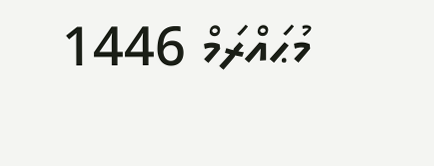މުޙައްރަމް 1446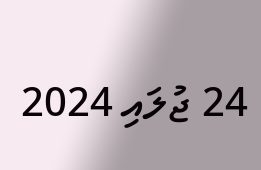24 ޖުލައި 2024